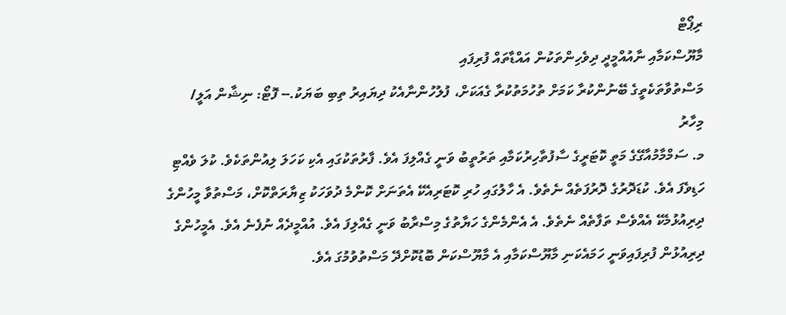ރިޕޯޓް
މާޔޫސްކަމާއި ނާއުއްމީދީ ދިވެހިންތަކުން އައްޑާތައް ފުރިފައި
މަސްތުވާތަކެތީގެ ބޭނުންކުރާ ކަމަށް ތުހުމަތުކުރާ ގެއަކަށް، ފުލުހުންނާއެކު ދިޔައިރު ތިބި ބަޔަކު.-- ފޮޓޯ: ނިޝާން އަލީ/ މިހާރު
މ. ސަމްމާމުއާގޭގެ މަތީ ކޮޓަރީގެ ސާފުތާހިރުކަމާއި ތަރުތީބު ވަނީ ގެއްލިފަ އެވެ. ފާރުތަކުގައި އެކި ކަހަލަ ލިއުންތަކެވެ. ކުލަ ވެއްޓި ހަޑިވެފަ އެވެ. ކުޑަދޮރުގެ ދޮރުފަތެއް ނެތެވެ. އެ ހާލުގައި ހުރި ކޮޓަރިއެކޭ އެތަނަށް ކޮންމެ ދުވަހަކު ޒިޔާރަތްކޮށް، މަސްތުވާ މީހުންގެ ދިރިއުޅުމެކޭ އެއްވެސް ތަފާތެއް ނެތެވެ. އެ އެންމެންގެ ހަޔާތުގެ މިސްރާބު ވަނީ ގެއްލިފަ އެވެ. އުއްމީދެއް ނުފެނެ އެވެ. އެމީހުންގެ ދިރިއުޅުން ފުރިފައިވަނީ ހަމައެކަނި މާޔޫސްކަމާއި އެ މާޔޫސްކަން ބޮޑުކޮށްދޭ މަސްތުވުމުގަ އެވެ.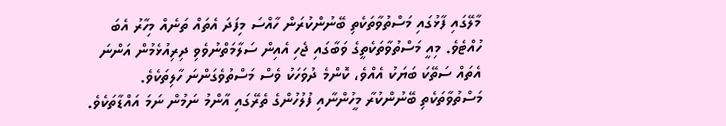މާލޭގައި ފާޅުގައި މަސްތުވާތަކެތި ބޭނުންކުރަން ހާއްސަ މިފަދަ އެތައް ތަނެއް މިހާރު އެބަ ހުއްޓެވެ. މިއީ މަސްތުވާތަކެތީގެ ވަބާގައި ޖެހި އެއިން ސަލާމަތްނުވެވި ދިރިއުޅެމުން އަންނަ އެތައް ސަތޭކަ ބަޔަކު އެއްވެ، ކޮންމެ ދުވަހަކު ވެސް މަސްތުވެގަންނަ ހާލިތަކެވެ. މަސްތުވާތަކެތި ބޭނުންކުރާ މީހުންނާއި ފުލުހުންގެ ތެރޭގައި އާންމު ނަމުން ނަމަ އައްޑާތަކެވެ.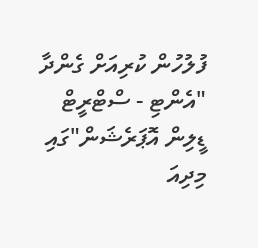ފުލުހުން ކުރިއަށް ގެންދާ "އެންޓި - ސްޓްރީޓް ޑީލިން އޮޕަރެޝަން"ގައި މިދިއަ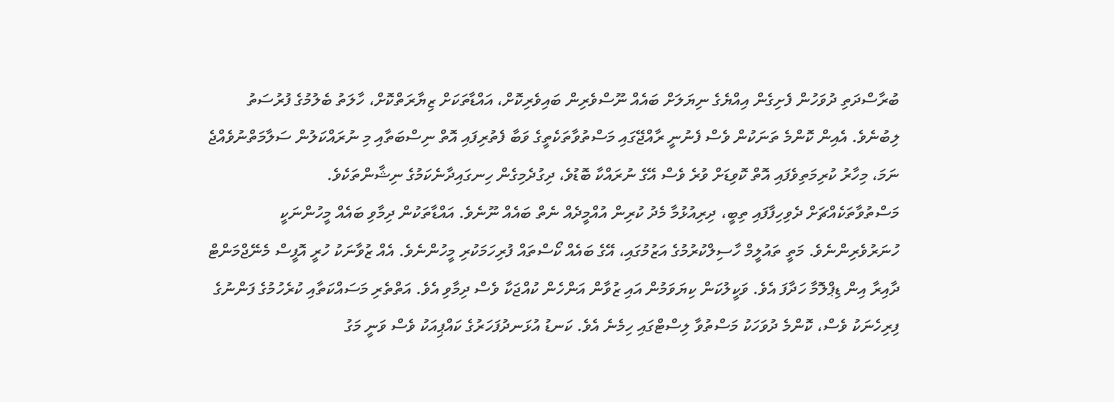ބުރާސްދަތި ދުވަހުން ފެށިގެން އިއްޔެގެ ނިޔަލަށް ބައެއް ނޫސްވެރިން ބައިވެރިކޮށް، އައްޑާތަކަށް ޒިޔާރަތްކޮށް، ހާލަތު ބެލުމުގެ ފުރުސަތު ލިބުނެވެ. އެއިން ކޮންމެ ތަނަކުން ވެސް ފެނުނީ ރާއްޖޭގައި މަސްތުވާތަކެތީގެ ވަބާ ފެތުރިފައި އޮތް ނިސްބަތާއި މި ނުރައްކަލުން ސަލާމަތްނުވެއްޖެ ނަމަ، މިހާރު ކުރިމަތިވެފައި އޮތް ކޮވިޑަށް ވުރެ ވެސް އޭގެ ނުރައްކާ ބޮޑުވެ، ދިގުދެމިގެން ހިނގައިދާނެކަމުގެ ނިޝާންތަކެވެ.
މަސްތުވާތަކެއްޗަށް ދެވިހިފާފައި ތިބީ، ދިރިއުޅުމާ މެދު ކުރިން އުއްމީދެއް ނެތް ބައެއް ނޫނެވެ. އައްޑާތަކުން ދިމާވި ބައެއް މީހުންނަކީ ހުނަރުވެރިންނެވެ. މަތީ ތައުލީމް ހާސިލްކުރުމުގެ އަޒުމުގައި، އޭގެ ބައެއް ކޯސްތައް ފުރިހަމަކުރި މީހުންނެވެ. އެއް ޒުވާނަކު ހުރީ އޮފީސް މެނޭޖްމަންޓް ދާއިރާ އިން ޑިޕްލޮމާ ހަދާފަ އެވެ. ވަކީލުކަން ކިޔަވަމުން އައި ޒުވާން އަންހެން ކުއްޖަކާ ވެސް ދިމާވި އެވެ. އަތްތެރި މަސައްކަތާއި ކުރެހުމުގެ ފަންނުގެ ފިރިހެނަކު ވެސް، ކޮންމެ ދުވަހަކު މަސްތުވާ ލިސްޓްގައި ހިމެނެ އެވެ. ކަނޑު އުޅަނދުފަހަރުގެ ކައްޕިއަކު ވެސް ވަނީ މަގު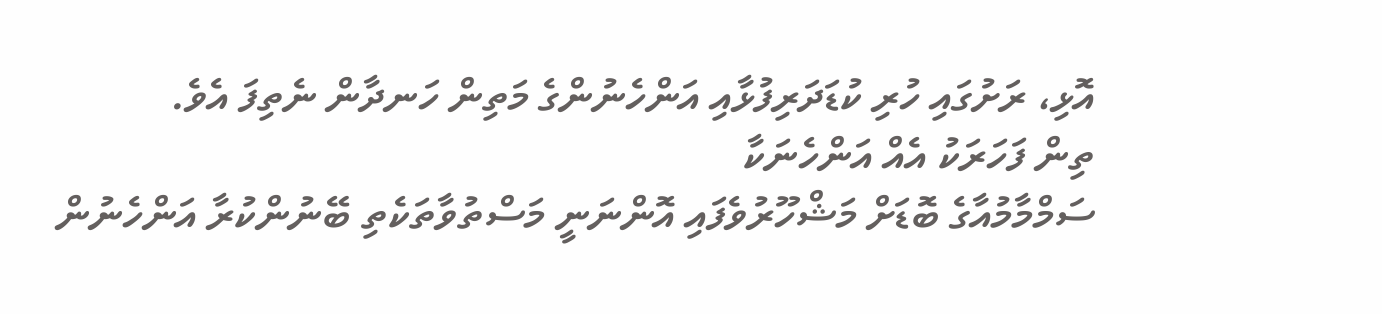އޮޅި، ރަށުގައި ހުރި ކުޑަދަރިފުޅާއި އަންހެނުންގެ މަތިން ހަނދާން ނެތިފަ އެވެ.
ތިން ފަހަރަކު އެއް އަންހެނަކާ
ސަމްމާމުއާގެ ބޮޑަށް މަޝްހޫރުވެފައި އޮންނަނީ މަސްތުވާތަކެތި ބޭނުންކުރާ އަންހެނުން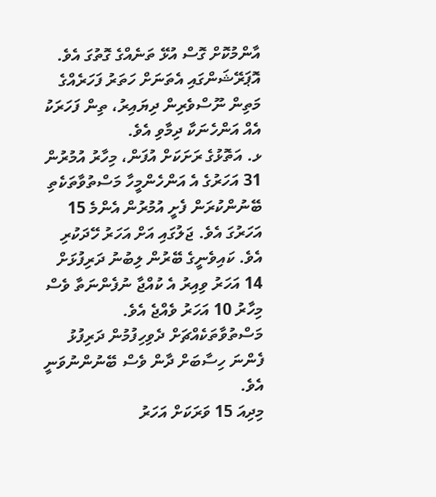އާންމުކޮށް ގޮސް އުޅޭ ތަނެއްގެ ގޮތުގަ އެވެ. އޮޕަރޭޝަންގައި އެތަނަށް ހަތަރު ފަހަރެއްގެ މަތިން ނޫސްވެރިން ދިޔައިރު، ތިން ފަހަރަކު އެއް އަންހެނަކާ ދިމާވި އެވެ.
ޅ. އަތޮޅުގެ ރަށަކަށް އުފަން، މިހާރު އުމުރުން 31 އަހަރުގެ އެ އަންހެންމީހާ މަސްތުވާތަކެތި ބޭނުންކުރަން ފެށީ އުމުރުން އެންމެ 15 އަހަރުގަ އެވެ. ޖަލުގައި އަށް އަހަރު ހޭދަކުރި އެވެ. ކައިވެނީގެ ބޭރުން ލިބުނު ދަރިފުޅަށް 14 އަހަރު ވިއިރު އެ ކުއްޖާ ނުފެންނަތާ ވެސް މިހާރު 10 އަހަރު ވެއްޖެ އެވެ. މަސްތުވާތަކެއްޗަށް ދެވިހިފުމުން ދަރިފުޅު ފެންނަ ހިސާބަށް ދާން ވެސް ބޭނުންނުވަނީ އެވެ.
މިދިއަ 15 ވަރަކަށް އަހަރު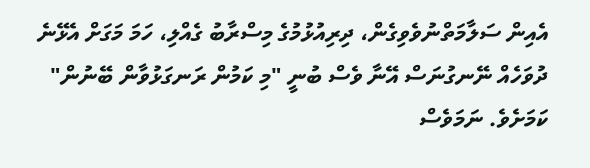އެއިން ސަލާމަތްނުވެވިގެން، ދިރިއުޅުމުގެ މިސްރާބު ގެއްލި، ހަމަ މަގަށް އެޅޭނެ ދުވަހެއް ނޭނގުނަސް އޭނާ ވެސް ބުނީ "މި ކަމުން ރަނގަޅުވާން ބޭނުން" ކަމަށެވެ. ނަމަވެސް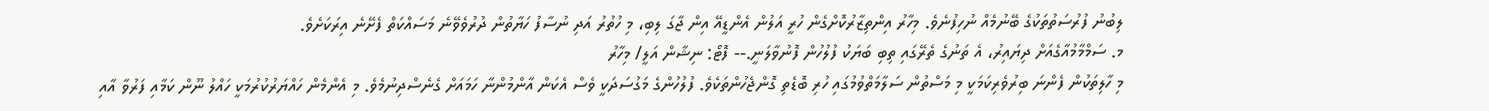ލިބުނު ފުރުސަތުތަކުގެ ބޭނުމެއް ނުހިފުނެވެ. މިހާރު އިންތިޒާރުކޮށްގެން ހުރީ އަލުން އެންޑީއޭ އިން ޖާގަ ލިބި، މި ހުތުރު އަދި ނުސާފު ހަޔާތުން ދުރުވެވޭނެ މަސައްކަތް ފެށޭނެ އިރަކަށެވެ.
މ. ސަމްމާމުއާގެއަށް ދިޔައިރު، އެ ތަނުގެ ތެރޭގައި ތިބި ބަޔަކު ފުލުހުން ފޮނުވާލަނީ.-- ފޮޓޯ: ނިޝާން އަލީ/ މިހާރު
މި ހާލިތަކުން ފެންނަ ބިރުވެރިކަމަކީ މި މަސްތުން ސަލާމަތްވުމުގައި ހުރި ބޮޑެތި ގޮންޖެހުންތަކެވެ. ފުލުހުންގެ މަގުސަދަކީ ވެސް އެކަން އާންމުންނާ ހަމައަށް ގެނެސްދިނުމެވެ. މި އެންމެން ހައްޔަރުކުރުމަކީ ހައްލު ނޫން ކަމާއި ފަރުވާ އާއި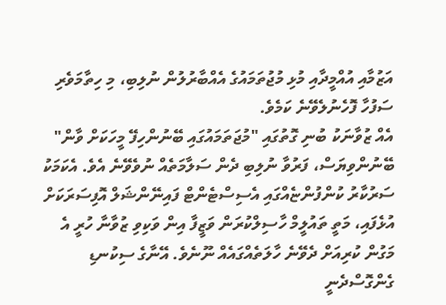އަޒުމާއި އުއްމީދާއި މުޅި މުޖުތަމައުގެ އެއްބާރުލުން ނުލިބި، މި ހިތާމަވެރި ސަފުހާ ފޮހެނުލެވޭނެ ކަމެވެ.
އެއް ޒުވާނަކު ބުނި ގޮތުގައި "މުޖަތަމައުގައި ބޭނުންހިފޭ މީހަކަށް ވާން" ބޭނުންވިޔަސް، ފަރުވާ ނުލިބި ދެން ސަލާމަތެއް ނުވެވޭނެ އެވެ. އެކަމަކު ސަރުކާރު ކުންފުންޏެއްގައި އެސިސްޓެންޓް ފައިނޭންޝަލް އޮފިސަރަކަށް އުޅެފައި، މަތީ ތައުލީމް ހާސިލްކުރަން ވަޒީފާ އިން ވަކިވި ޒުވާނާ ހުރީ އެ މަގުން ކުރިއަށް ދެވޭނެ ހާލަތެއްގައެއް ނޫނެވެ. އޭނާގެ ސިކުނޑި ގެންގޮސްދެނީ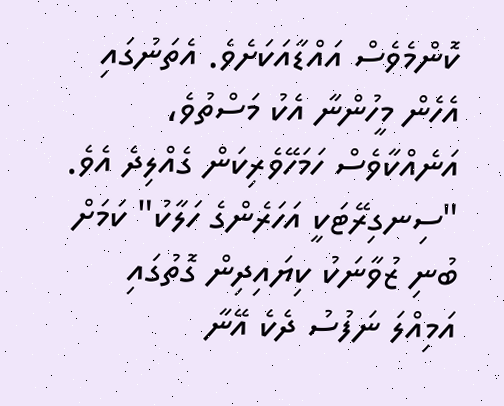ކޮންމެވެސް އައްޑާއަކަށެވެ. އެތަނުގައި އެހެން މީހުންނާ އެކު މަސްތުވެ، އަނެއްކާވެސް ހަމަހޭވެރިކަން ގެއްލިދެ އެވެ.
"ސިނގިރޭޓަކީ އަހަރެންގެ ހަލާކު" ކަމަށް ބުނި ޒުވާނަކު ކިޔައިދިން ގޮތުގައި އަމިއްލަ ނަފުސު ދެކެ އޭނާ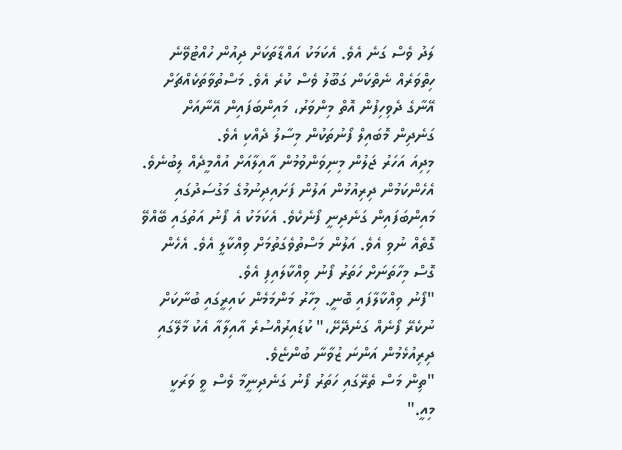ލަދު ވެސް ގަނެ އެވެ. އެކަމަކު އައްޑާތަކަށް ދިއުން ހުއްޓުވޭނެ ހިތްވަރެއް ނެތްކަން ގަބޫލު ވެސް ކުރެ އެވެ. މަސްތުވާތަކެއްޗަށް އޭނާގެ ދެވިހިފުން އޮތް މިންވަރު، މައިންބަފައިން އޭނާއަށް ގަނެދިން މޮބައިލް ފޯނުތަކުން މިސާލު ދެއްކި އެވެ.
މިދިއަ އަހަރު ޖަލުން މިނިވަންވުމުން އާއިލާއަށް އުއްމީދެއް ލިބުނެވެ. އެހެންކަމުން ދިރިއުޅުން އަލުން ފަށައިދިނުމުގެ މަގުސަދުގައި މައިންބަފައިން ގަނެދިނީ ފޯނެކެވެ. އެކަމަކު އެ ފޯނު އަތުގައި ބޭއްވޭ ގޮތެއް ނުވި އެވެ. އަލުން މަސްތުވެގަތުމަށް ވިއްކާލީ އެވެ. އެހެން ގޮސް މިހާތަނަށް ހަތަރު ފޯނު ވިއްކާލައިފި އެވެ.
"ފޯނު ވިއްކާލާފައި ބޮނީ. މިހާރު މަންމަމެން ކައިރީގައި ބުނާކަށް ނުކެރޭ ފޯނެއް ގަނެދޭށޭ،" ކުޑައިރުއްސުރެ އާއިލާއާ އެކު މާލޭގައި ދިރިއުޅެމުން އަންނަ ޒުވާނާ ބުންޏެވެ.
"ތިން މަސް ތެރޭގައި ހަތަރު ފޯނު ގަނެދިނީމާ ވެސް ވީ ވަރަކީ މިއީ."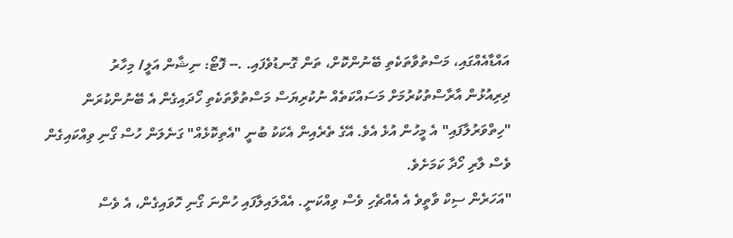އައްޑާއެއްގައި، މަސްތުވާތަކެތި ބޭނުންކޮށް، ތަން ގޮނޑުވެފައި. .-- ފޮޓޯ: ނިޝާން އަލީ/ މިހާރު
ދިރިއުޅުން އާރާސްތުކުރުމަށް މަސައްކަތެއް ނުކުރިޔަސް މަސްތުވާތަކެތި ހޯދައިގެން އެ ބޭނުންކުރަން "ހިތްވަރުލާފައި" އެ މީހުން އުޅެ އެވެ. އޭގެ ތެރެއިން އެކަކު ބުނީ "އެތިކޮޅެއް" ގަނެލަން ހުސް ގޯނި ވިއްކައިގެން ވެސް ލާރި ހޯދާ ކަމަށެވެ.
"އަހަރެން ސިކް ވާތީވެ އެ އެއްޗެހި ވެސް ވިއްކަނީ. އެއްލައިލާފައި ހުންނަ ގޯނި ހޮވައިގެން، އެ ވެސް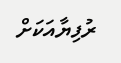ރުފިޔާއަކަށް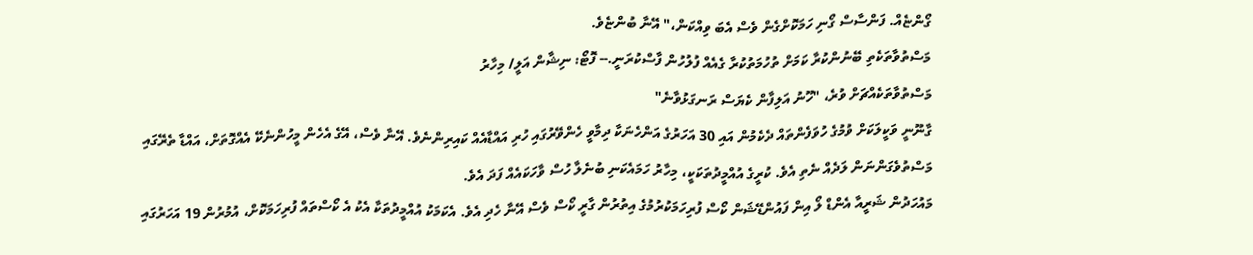ގޯންޏެއް. ފަންސާސް ގޯނި ހަމަކޮށްގެން ވެސް އެބަ ވިއްކަން،" އޭނާ ބުންޏެވެ.
މަސްތުވާތަކެތި ބޭނުންކުރާ ކަމަށް ތުހުމަތުކުރާ ގެއެއް ފުލުހުން ފާސްކުރަނީ.-- ފޮޓޯ: ނިޝާން އަލީ/ މިހާރު
މަސްތުވާތަކެއްޗަށް ވުރެ، "ހޫނު އަލިފާން ކެޔަސް ރަނގަޅުވާނެ"
ގާނޫނީ ވަކީލަކަށް ވުމުގެ ހުވަފެންތައް ދެކެމުން އައި 30 އަހަރުގެ އަންހެނަކާ ދިމާވީ ހެންވޭރުގައި ހުރި އައްޑާއެއް ކައިރިންނެވެ. އޭނާ ވެސް، އޭގެ އެހެން މީހުންނެކޭ އެއްގޮތަށް، އައްޑާ ތެރޭގައި މަސްތުވެގަންނަން ލަދެއް ނެތި އެވެ. ކުރީގެ އުއްމީދުތަކަކީ، މިހާރު ހަމައެކަނި ބުނެލާ ހުސް ވާހަކައެއް ފަދަ އެވެ.
މައުހަދުން ޝަރީއާ އެންޑް ލޯ އިން ފައުންޑޭޝަން ކޯސް ފުރިހަމަކުރުމުގެ އިތުރުން ގާރީ ކޯސް ވެސް އޭނާ ހެދި އެވެ. އެކަމަކު އުއްމީދުތަކާ އެކު އެ ކޯސްތައް ފުރިހަމަކޮށް، އުމުރުން 19 އަހަރުގައި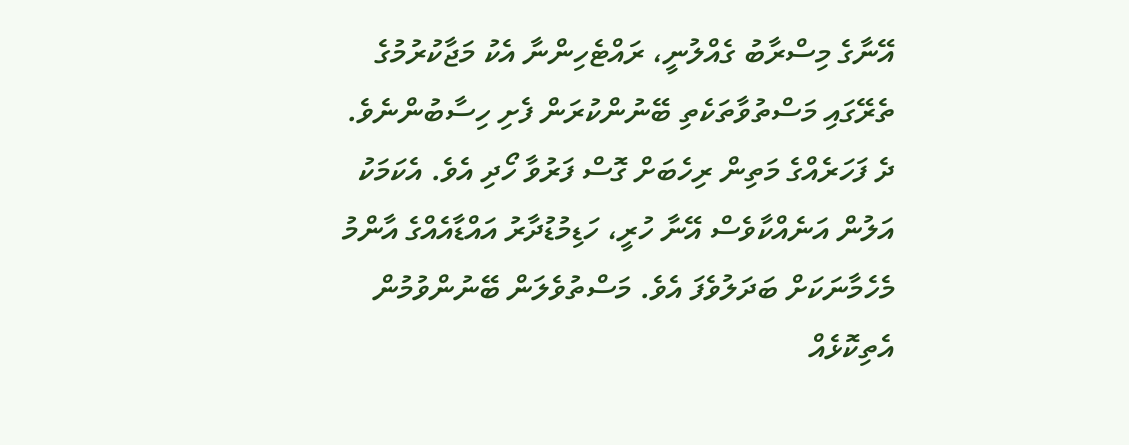އޭނާގެ މިސްރާބު ގެއްލުނީ، ރައްޓެހިންނާ އެކު މަޖާކުރުމުގެ ތެރޭގައި މަސްތުވާތަކެތި ބޭނުންކުރަން ފެށި ހިސާބުންނެވެ.
ދެ ފަހަރެއްގެ މަތިން ރިހެބަށް ގޮސް ފަރުވާ ހޯދި އެވެ. އެކަމަކު އަލުން އަނެއްކާވެސް އޭނާ ހުރީ، ހަޑިމުޑުދާރު އައްޑާއެއްގެ އާންމު މެހެމާނަކަށް ބަދަލުވެފަ އެވެ. މަސްތުވެލަން ބޭނުންވުމުން އެތިކޮޅެއް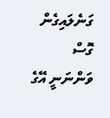ގަނެލައިގެން ގޮސް ވަންނަނީ އޭގެ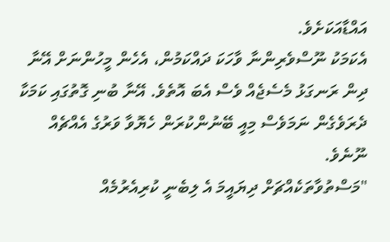އައްޑާއަކަށެވެ.
އެކަމަކު ނޫސްވެރިންނާ ވާހަކަ ދައްކަމުން، އެހެން މީހުންނަށް އޭނާ ދިން ރަނގަޅު މެސެޖެއް ވެސް އެބަ އޮތެވެ. އޭނާ ބުނި ގޮތުގައި ކަމަކާ ދެރަވެގެން ނަމަވެސް މިއީ ބޭނުންކުރަން ހެޔޮވާ ވަރުގެ އެއްޗެއް ނޫނެވެ.
"މަސްތުވާތަކެއްޗަށް ދިޔައީމަ އެ ލިބެނީ ކުރިއެރުމެއް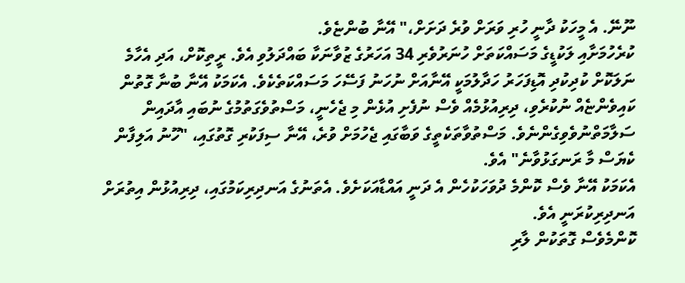ނޫނޭ. އެ މީހަކު ދާނީ ހުރި ވަރަށް ވުރެ ދަށަށް،" އޭނާ ބުންޏެވެ.
ކުރެހުމަށާއި ލަކުޑީގެ މަސައްކަތަށް ހުނަރުވެރި 34 އަހަރުގެ ޒުވާނަކާ ބައްދަލުވި އެވެ. ރީތިކޮށް، އަދި އެހާމެ ނަލަކޮށް ކުދިކުދި އޮޑިފަހަރު ހަދާލުމަކީ އޭނާއަށް ނުހަނު ފަސޭހަ މަސައްކަތެކެވެ. އެކަމަކު އޭނާ ބުނާ ގޮތުން ކައިވެންޏެއް ނުކުރެވި، ދިރިއުޅުމެއް ވެސް ނުފެށި އުޅެން މި ޖެހެނީ، މަސްތުވެގަތުމުގެ ނުބައި އާދައިން ސަލާމަތްނުވެވިގެންނެވެ. މަސްތުވާތަކެތީގެ ވަބާގައި ޖެހުމަށް ވުރެ، އޭނާ ސިފަކުރި ގޮތުގައި، "ހޫނު އަލިފާން ކެޔަސް މާ ރަނގަޅުވާނެ" އެވެ.
އެކަމަކު އޭނާ ވެސް ކޮންމެ ދުވަހަކުހެން އެ ދަނީ އައްޑާއަކަށެވެ. އެތަނުގެ އަނދިރިކަމުގައި، ދިރިއުޅުން އިތުރަށް އަނދިރިކުރަނީ އެވެ.
ކޮންމެވެސް ގޮތަކުން ލާރި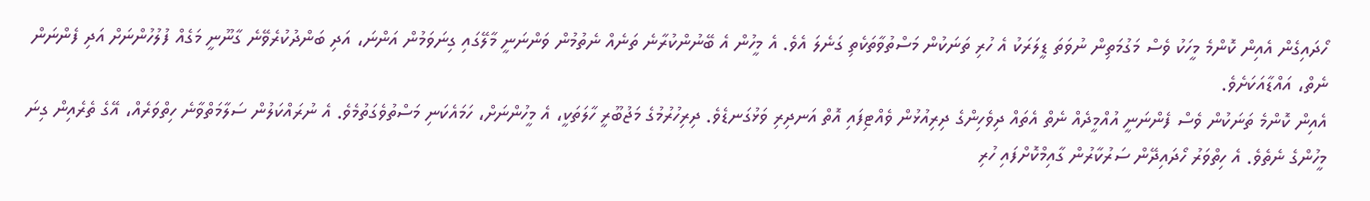ހޯދައިގެން އެއިން ކޮންމެ މީހަކު ވެސް މަގުމަތިން ނުވަތަ ޑީލަރަކު އެ ހުރި ތަނަކުން މަސްތުވާތަކެތި ގަނެލަ އެވެ. އެ މީހުން އެ ބޭނުންކުރާނެ ތަނެއް ނެތުމުން ވަންނަނީ މާލޭގައި ގިނަވަމުން އަންނަ، އަދި ބަންދުކުރެވޭނެ ގާނޫނީ މަގެއް ފުލުހުންނަށް އަދި ފެންނަން ނެތް، އައްޑާއަކަށެވެ.
އެއިން ކޮންމެ ތަނަކުން ވެސް ފެންނަނީ އުއްމީދެއް ނެތް އެތައް ދިވެހިންގެ ދިރިއުޅުން ވެއްޓިފައި އޮތް އަނދިރި ވަޅުގަނޑެވެ. ދިރިހުރުމުގެ މަޖުބޫރީ ހާލަތަކީ، އެ މީހުންނަށް، ހަމައެކަނި މަސްތުވެގަތުމެވެ. އެ ނުރައްކަލުން ސަލާމަތްވާނެ ހިތްވަރެއް، އޭގެ ތެރެއިން ގިނަ މީހުންގެ ނެތެވެ. އެ ހިތްވަރު ހޯދައިދޭން ސަރުކާރުން ގާއިމްކޮށްފައި ހުރި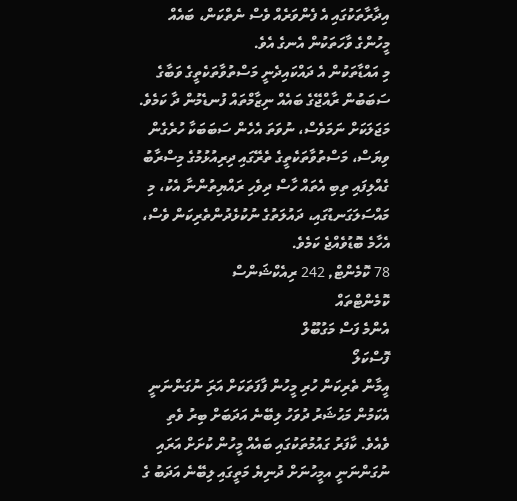އިދާރާތަކުގައި އެ ފެންވަރެއް ވެސް ނެތްކަން، ބައެއް މީހުންގެ ވާހަތަކުން އެނގެ އެވެ.
މި އައްޑާތަކުން އެ ދައްކައިދެނީ މަސްތުވާތަކެތީގެ ވަބާގެ ސަބަބުން ރާއްޖޭގެ ބައެއް ނިޒާމްތައް ފުނޑެމުން ދާ ކަމެވެ. މަޖަލަކަށް ނަމަވެސް، ނުވަތަ އެހެން ސަބަބަކާ ހުރެގެން ވިޔަސް، މަސްތުވާތަކެތީގެ ތެރޭގައި ދިރިއުޅުމުގެ މިސްރާބު ގެއްލިފައި ތިބި އެތައް ހާސް ދިވެހި ރައްޔިތުންނާ އެކު، މި މައްސަލަގަނޑުގައި، ދައުލަތުގެ ނުކުޅެދުންތެރިކަން ވެސް، އެހާމެ ބޮޑުވެއްޖެ ކަމެވެ.
78 ކޮމެންޓް, 242 ރިއެކްޝަންސް
ކޮމެންޓްތައް
އެންމެ ފަސް މަގުބޫލް
ފޮސްކަލޯ
އީމާން ތެރިކަން ހުރި މީހުން ފާފަތަކަށް އަރަި ނުގަންނަނީ އެކަމުން މަޙުޝަރު ދުވަހު ލިބޭނެ އަދަބަށް ބިރު ވެތި ވެއެވެ. ކާފަރު ގައުމުތަކުގައި ބައެއް މީހުން ކުށަށް އަރައި ނުގަންނަނީ އމީހުނަށް ދުނިޔެ މަތީގައި ލިބޭނެ އަދަބު ގެ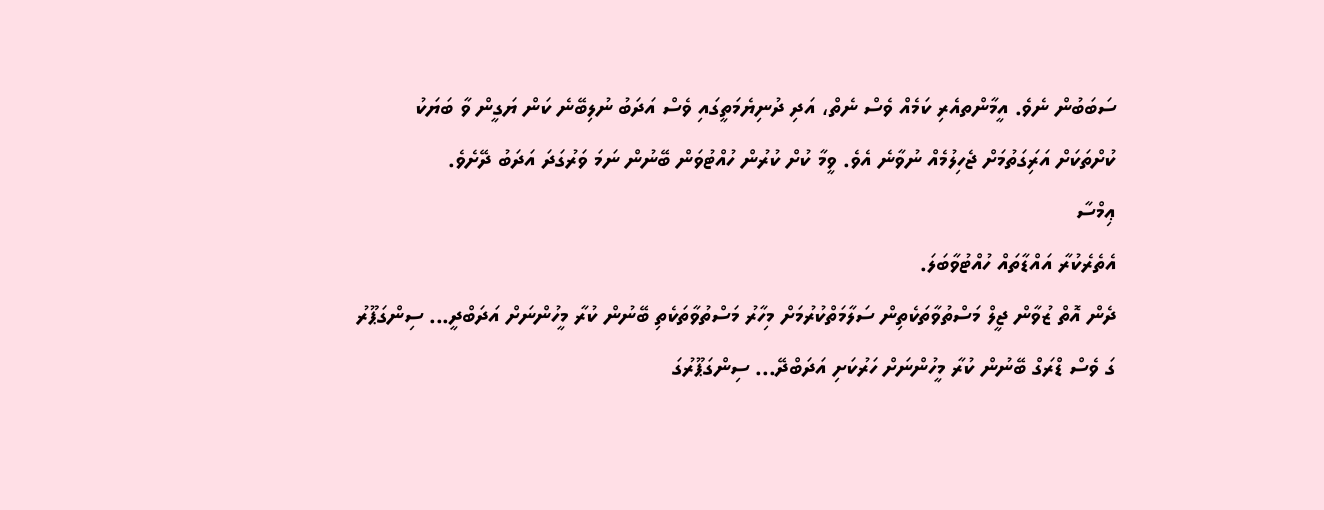ސަބަބުން ނެވެ. އީމާންތއެރި ކަމެއް ވެސް ނެތް، އަދި ދުނިޔެމަތީގައި ވެސް އަދަބު ނުލިބޭނެ ކަން ޔަގީން ވާ ބަޔަކު ކުށްތަކަށް އަރަިގަތުމަށް ޖެހިލުމެއް ނުވާނެ އެވެ. ވީމާ ކުށް ކުރުން ހުއްޓުވަން ބޭނުން ނަމަ ވަރުގަދަ އަދަބު ދޭށެވެ.
ޢިމްސާ
އެތެރެކުރާ އައްޑާތައް ހުއްޓުވާބަލަ.
ދެން އޮތް ޒުވާން ޖީލް މަސްތުވާތަކެތިން ސަލާމަތްކުރުމަށް މިހާރު މަސްތުވާތަކެތި ބޭނުން ކުރާ މީހުންނަށް އަދަބްދީ... ސިންގަޕޫރު ގަ ވެސް ޑްރަގް ބޭނުން ކުރާ މީހުންނަށް ހަރުކަށި އަދަބްދޭ... ސިންގަޕޫރުގަ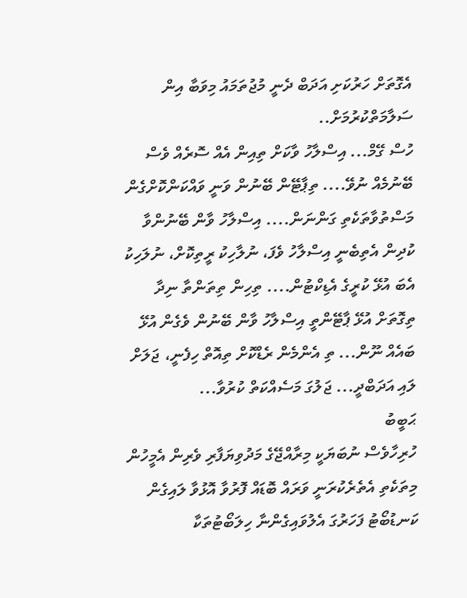އެގޮތަށް ހަރުކަށި އަދަބް ދެނީ މުޖުތަމައު މިވަބާ އިން ސަލާމަތްކުރުމަށް..
ހުސް ގޭމް... އިސްލާހު ވާކަށް ތިއިން އެއް ސޮރެއް ވެސް ބޭނުމެއް ނުވޭ.... ތިޕާޓޭން ބޭނުން ވަނީ ވައްކަންކޮށްގެން މަސްތުވާތަކެތި ގަންނަން.... އިސްލާހު ވާން ބޭނުންވާ ކުދިން އެތިބެނީ އިސްލާހު ވެފަ، ނުލާހިކު ރީތިކޮށް، ނުލަހިކު އެބަ އުޅޭ ކުރީގެ އެޑިކްޓުން.... ތިހިން ތިތަންތާ ނިދާ ތިގޮތަށް އުޅޭ ޕާޓޭންތީ އިސްލާހު ވާން ބޭނުން ވެގެން އުޅޭ ބައެއް ނޫން... ތި އެންމެން ރެޑްކޮށް ތިއޮތް ހިފެނީ، ޖަލަށް ލައި އަދަބްދީ... ޖަލުގަ މަސެއްކަތް ކުރުވާ...
ޙަބީބު
ހުރިހާވެސް ނުބަޔަކީ މިރާއްޖޭގެ މަދުވިޔަފާރި ވެރިން އެމީހުން މިތަކެތި އެތެރެކުރަނީ ވަރައް ބޮޑައް ފޮރުވާ އޮޅުވާ ލައިގެން ކަނޑުބޯޓު ފަހަރުގަ އެލުވައިގެންނާ ހިލަބޯޓުތަކާ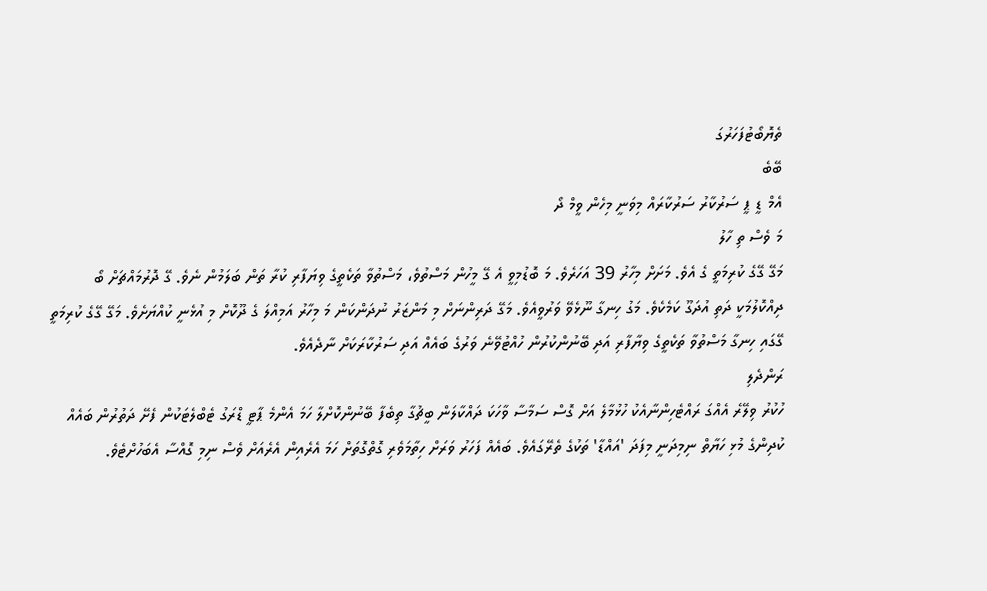ތެޔޮބޯޓުފަހަރުގަ
ބޭބެ
އެމް ޑީ ޕީ ސަރުކާރު ސަރުކާރައް މިވަނީ މިހެން ވީމް ދޯ
މަ ވެސް ތި ހާލު
މަގޭ ގޭގެ ކުރިމަތީ ގެ އެވެ. މަށަށް މިހާރު 39 އަހަރެވެ. މަ ބޮޑުމިވީ އެ ގޭ މީހުން މަސްތުވެ، މަސްތުވާ ތަކެތީގެ ވިޔަފާރި ކުރާ ތަން ބަލަމުން ނެވެ. ގޭ ދޮރުމައްޗަށް ބޯ ދިއްކޮލުމަކީ ދަތި އުދަގޫ ކަމެކެވެ. މަގު ހިނގާ ނޫޅެވޭ ވަރުވީއެވެ. މަގޭ ދަރިންނަށް މި މަންޒަރު ނުދަންކަން މަ މިހާރު އަމިއްލަ ގެ ދޫކޮށް މި އުޅެނީ ކުއްޔަށެވެ. މަގޭ ގޭގެ ކުރިމަތީ ގޭގައި ހިނގާ މަސްތުވާ ތަކެތީގެ ވިޔާފާރި އަދި ބޭނުންކުރުން ހުއްޓުވޭނެ ވަރުގެ ބައެއް އަދި ސަރުކާރަކަށް ނާދެއެވެ.
ރަންދެލި
ހުކުރު ވިލޭރެ އެއްގަ ރައްޓެހިންނާއެކު ހުޅުމާލެ އަށް ގޮސް ސަމާސާ ވާހަކަ ދައްކާލަން ބީޗުގާ ތިބެފާ ބޭނުންކޮށްލާ ހަމަ އެންމެ ޕާޓީ ޑްރަގު ޓެބްލެޓަކުން ފެށޭ ދަތުރުން ބައެއް ކުދިންގެ މުޅި ހަޔާތް ނިމިދަނީ މިފަދަ 'އައްޑާ' ތަކުގެ ތެރޭގައެވެ. ބައެއް ފަހަރު ވަރަށް ހިތާމަވެރި ގޮތްގޮތަށް ހަމަ އެރެއިން އެރެއަށް ވެސް ނިމި ގޮއްސާ އެބަހުށްޓެވެ.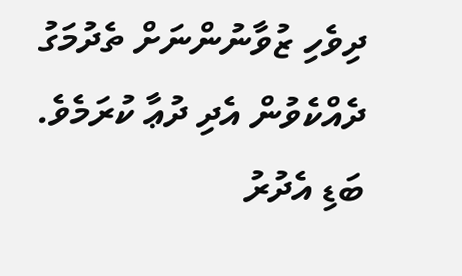ދިވެހި ޒުވާނުންނަށް ތެދުމަގު ދެއްކެވުން އެދި ދުޢާ ކުރަމެވެ.
ބަޑި އެދުރު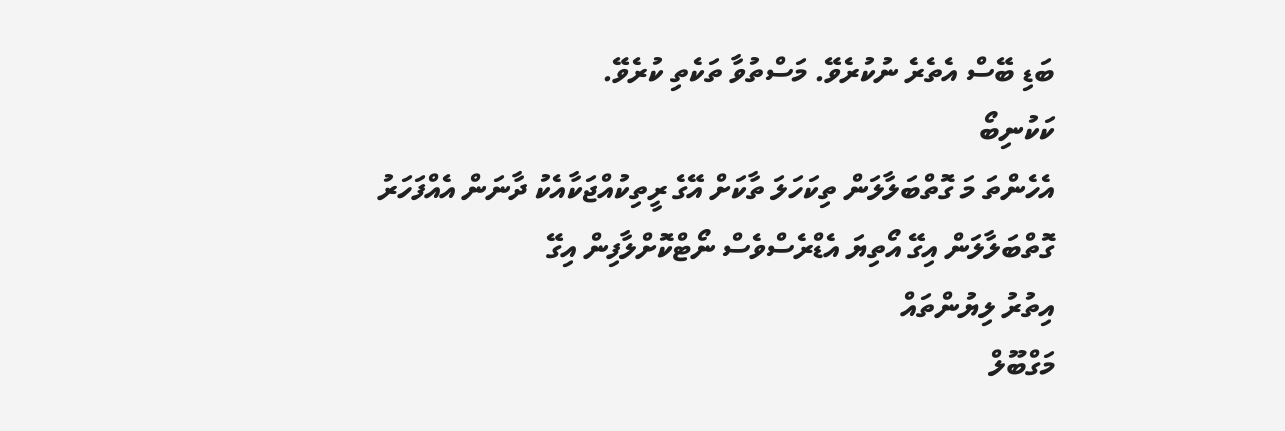ބަޑި ބޭސް އެތެރެ ނުކުރެވޭ. މަސްތުވާ ތަކެތި ކުރެވޭ.
ކަކުނިބޯ
އެހެންތަ މަ ގޮތްބަލާލަން ތިކަހަލަ ތާކަށް އޭގެ ރީތިކުއްޖަކާއެކު ދާނަން އެއްފަހަރު ގޮތްބަލާލަން އިގޭ އޯތިޔަ އެޑްރެސްވެސް ނޯޓްކޮށްލާފިން އިގޭ
އިތުރު ލިޔުންތައް
މަގްބޫލް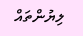ލިޔުންތައް